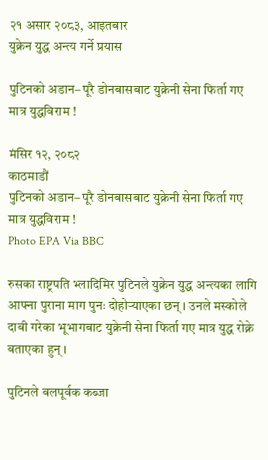२१ असार २०८३, आइतबार
युक्रेन युद्ध अन्त्य गर्ने प्रयास

पुटिनको अडान– पूरै डोनबासबाट युक्रेनी सेना फिर्ता गए मात्र युद्धविराम !

मंसिर १२, २०८२
काठमाडौं
पुटिनको अडान– पूरै डोनबासबाट युक्रेनी सेना फिर्ता गए मात्र युद्धविराम !
Photo EPA Via BBC

रुसका राष्ट्रपति भ्लादिमिर पुटिनले युक्रेन युद्ध अन्त्यका लागि आफ्ना पुराना माग पुनः दोहोर्‍याएका छन् । उनले मस्कोले दाबी गरेका भूभागबाट युक्रेनी सेना फिर्ता गए मात्र युद्ध रोक्ने बताएका हुन् ।

पुटिनले बलपूर्वक कब्जा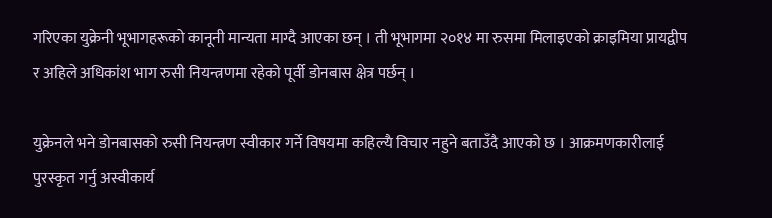गरिएका युक्रेनी भूभागहरूको कानूनी मान्यता माग्दै आएका छन् । ती भूभागमा २०१४ मा रुसमा मिलाइएको क्राइमिया प्रायद्वीप र अहिले अधिकांश भाग रुसी नियन्त्रणमा रहेको पूर्वी डोनबास क्षेत्र पर्छन् ।

युक्रेनले भने डोनबासको रुसी नियन्त्रण स्वीकार गर्ने विषयमा कहिल्यै विचार नहुने बताउँदै आएको छ । आक्रमणकारीलाई पुरस्कृत गर्नु अस्वीकार्य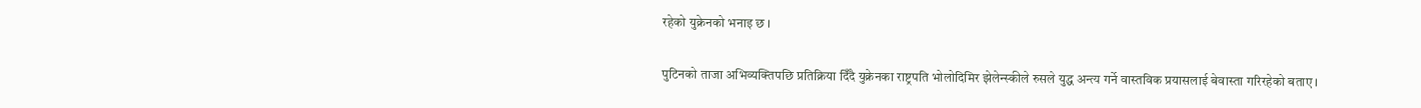रहेको युक्रेनको भनाइ छ ।

पुटिनको ताजा अभिव्यक्तिपछि प्रतिक्रिया दिँदै युक्रेनका राष्ट्रपति भोलोदिमिर झेलेन्स्कीले रुसले युद्ध अन्त्य गर्ने वास्तविक प्रयासलाई बेवास्ता गरिरहेको बताए ।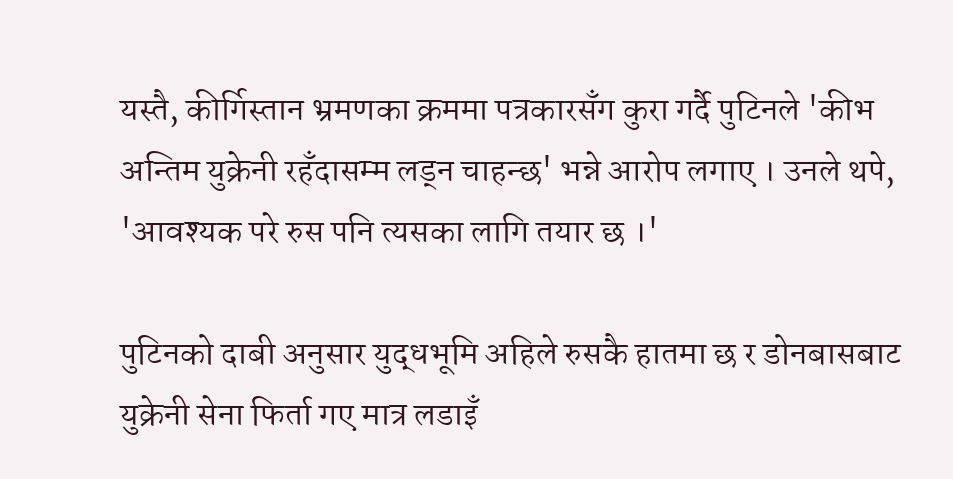यस्तै, कीर्गिस्तान भ्रमणका क्रममा पत्रकारसँग कुरा गर्दै पुटिनले 'कीभ अन्तिम युक्रेनी रहँदासम्म लड्न चाहन्छ' भन्ने आरोप लगाए । उनले थपे, 'आवश्यक परे रुस पनि त्यसका लागि तयार छ ।'

पुटिनको दाबी अनुसार युद्धभूमि अहिले रुसकै हातमा छ र डोनबासबाट युक्रेनी सेना फिर्ता गए मात्र लडाइँ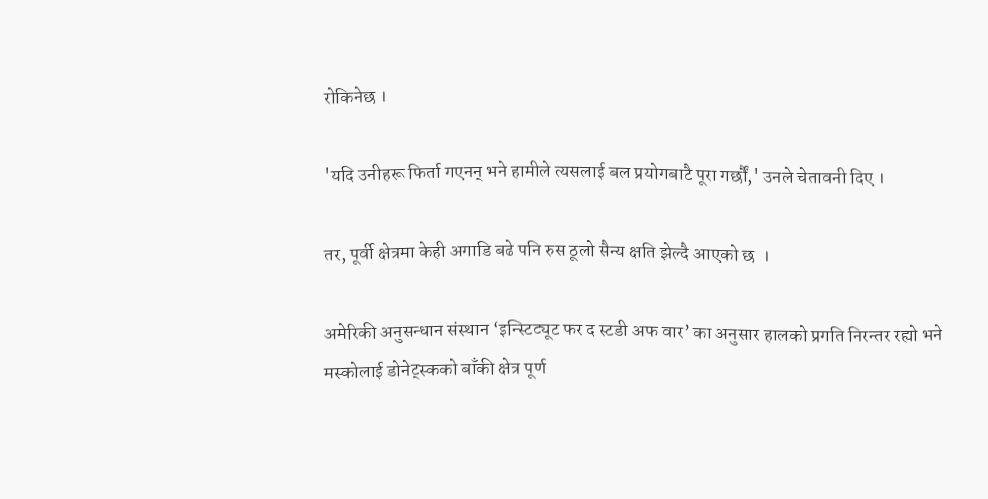रोकिनेछ ।

'यदि उनीहरू फिर्ता गएनन् भने हामीले त्यसलाई बल प्रयोगबाटै पूरा गर्छौं,' उनले चेतावनी दिए ।

तर, पूर्वी क्षेत्रमा केही अगाडि बढे पनि रुस ठूलो सैन्य क्षति झेल्दै आएको छ  ।

अमेरिकी अनुसन्धान संस्थान ‘इन्स्टिट्यूट फर द स्टडी अफ वार’ का अनुसार हालको प्रगति निरन्तर रह्यो भने मस्कोलाई डोनेट्स्कको बाँकी क्षेत्र पूर्ण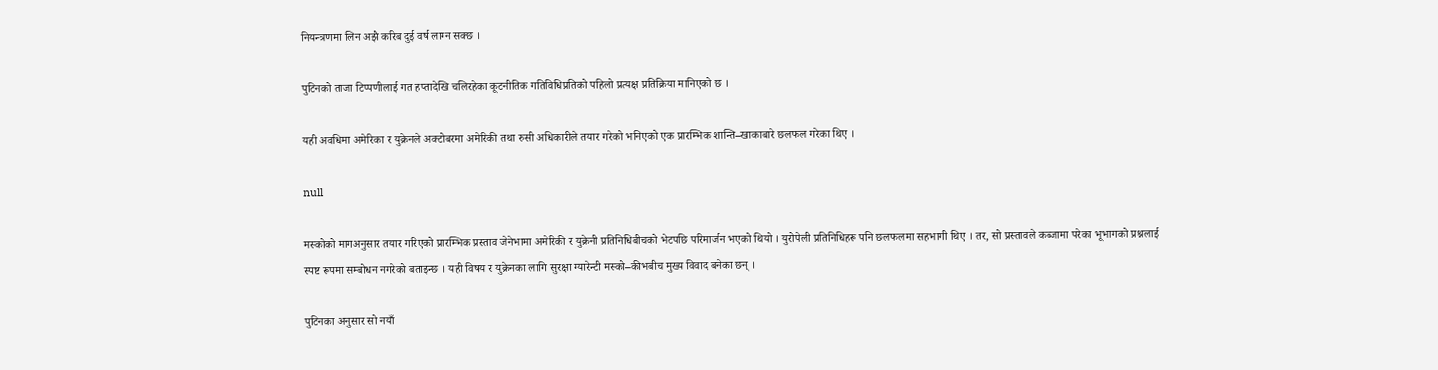नियन्त्रणमा लिन अझै करिब दुई वर्ष लाग्न सक्छ ।

पुटिनको ताजा टिप्पणीलाई गत हप्तादेखि चलिरहेका कूटनीतिक गतिविधिप्रतिको पहिलो प्रत्यक्ष प्रतिक्रिया मानिएको छ ।

यही अवधिमा अमेरिका र युक्रेनले अक्टोबरमा अमेरिकी तथा रुसी अधिकारीले तयार गरेको भनिएको एक प्रारम्भिक शान्ति–खाकाबारे छलफल गरेका थिए ।

null

मस्कोको मागअनुसार तयार गरिएको प्रारम्भिक प्रस्ताव जेनेभामा अमेरिकी र युक्रेनी प्रतिनिधिबीचको भेटपछि परिमार्जन भएको थियो । युरोपेली प्रतिनिधिहरू पनि छलफलमा सहभागी थिए । तर, सो प्रस्तावले कब्जामा परेका भूभागको प्रश्नलाई स्पष्ट रूपमा सम्बोधन नगरेको बताइन्छ । यही विषय र युक्रेनका लागि सुरक्षा ग्यारेन्टी मस्को–कीभबीच मुख्य विवाद बनेका छन् ।

पुटिनका अनुसार सो नयाँ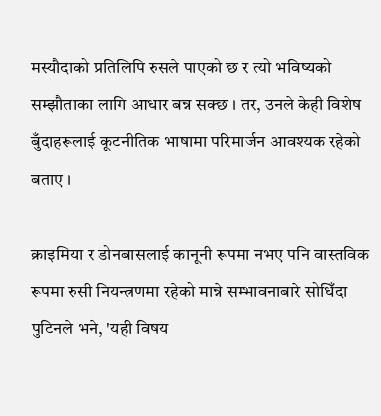मस्यौदाको प्रतिलिपि रुसले पाएको छ र त्यो भविष्यको सम्झौताका लागि आधार बन्न सक्छ । तर, उनले केही विशेष बुँदाहरूलाई कूटनीतिक भाषामा परिमार्जन आवश्यक रहेको बताए ।

क्राइमिया र डोनबासलाई कानूनी रूपमा नभए पनि वास्तविक रूपमा रुसी नियन्त्रणमा रहेको मान्ने सम्भावनाबारे सोधिँदा पुटिनले भने, 'यही विषय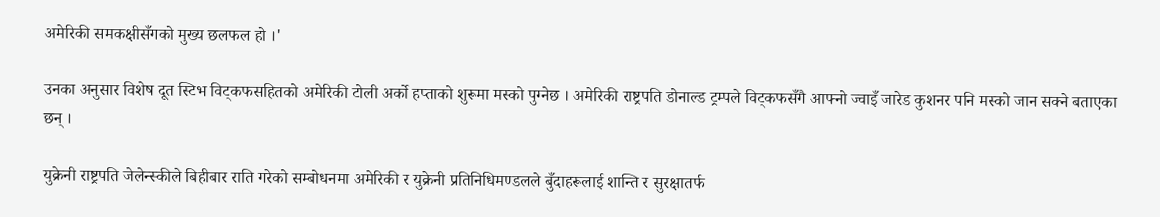अमेरिकी समकक्षीसँगको मुख्य छलफल हो ।'

उनका अनुसार विशेष दूत स्टिभ विट्कफसहितको अमेरिकी टोली अर्को हप्ताको शुरूमा मस्को पुग्नेछ । अमेरिकी राष्ट्रपति डोनाल्ड ट्रम्पले विट्कफसँगै आफ्नो ज्वाइँ जारेड कुशनर पनि मस्को जान सक्ने बताएका छन् ।

युक्रेनी राष्ट्रपति जेलेन्स्कीले बिहीबार राति गरेको सम्बोधनमा अमेरिकी र युक्रेनी प्रतिनिधिमण्डलले बुँदाहरूलाई शान्ति र सुरक्षातर्फ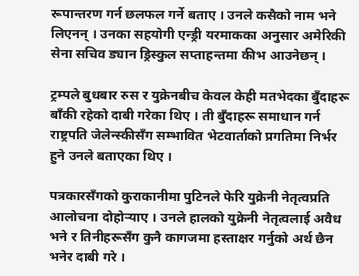रूपान्तरण गर्न छलफल गर्ने बताए । उनले कसैको नाम भने लिएनन् । उनका सहयोगी एन्ड्री यरमाकका अनुसार अमेरिकी सेना सचिव ड्यान ड्रिस्कुल सप्ताहन्तमा कीभ आउनेछन् ।

ट्रम्पले बुधबार रुस र युक्रेनबीच केवल केही मतभेदका बुँदाहरू बाँकी रहेको दाबी गरेका थिए । ती बुँदाहरू समाधान गर्न राष्ट्रपति जेलेन्स्कीसँग सम्भावित भेटवार्ताको प्रगतिमा निर्भर हुने उनले बताएका थिए ।

पत्रकारसँगको कुराकानीमा पुटिनले फेरि युक्रेनी नेतृत्वप्रति आलोचना दोहोर्‍याए । उनले हालको युक्रेनी नेतृत्वलाई अवैध भने र तिनीहरूसँग कुनै कागजमा हस्ताक्षर गर्नुको अर्थ छैन भनेर दाबी गरे ।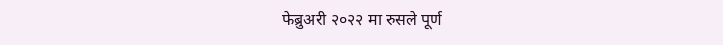फेब्रुअरी २०२२ मा रुसले पूर्ण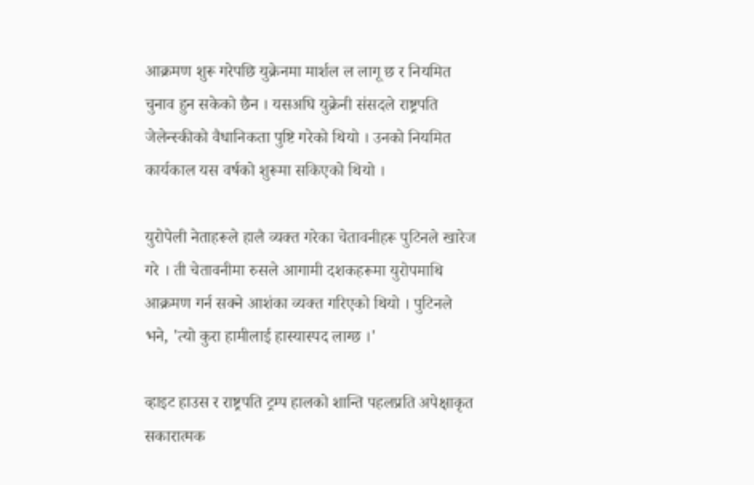आक्रमण शुरू गरेपछि युक्रेनमा मार्शल ल लागू छ र नियमित चुनाव हुन सकेको छैन । यसअघि युक्रेनी संसदले राष्ट्रपति जेलेन्स्कीको वैधानिकता पुष्टि गरेको थियो । उनको नियमित कार्यकाल यस वर्षको शुरूमा सकिएको थियो ।

युरोपेली नेताहरूले हालै व्यक्त गरेका चेतावनीहरू पुटिनले खारेज गरे । ती चेतावनीमा रुसले आगामी दशकहरूमा युरोपमाथि आक्रमण गर्न सक्ने आशंका व्यक्त गरिएको थियो । पुटिनले भने, 'त्यो कुरा हामीलाई हास्यास्पद लाग्छ ।'

व्हाइट हाउस र राष्ट्रपति ट्रम्प हालको शान्ति पहलप्रति अपेक्षाकृत सकारात्मक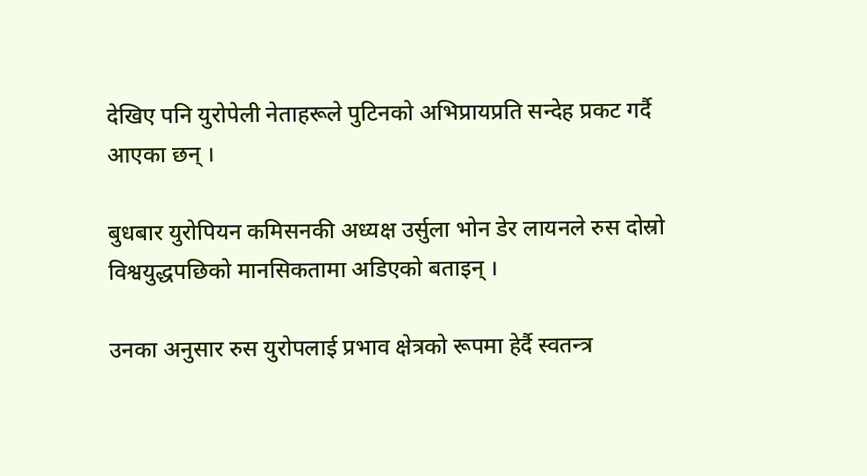देखिए पनि युरोपेली नेताहरूले पुटिनको अभिप्रायप्रति सन्‍देह प्रकट गर्दै आएका छन् ।

बुधबार युरोपियन कमिसनकी अध्यक्ष उर्सुला भोन डेर लायनले रुस दोस्रो विश्वयुद्धपछिको मानसिकतामा अडिएको बताइन् ।

उनका अनुसार रुस युरोपलाई प्रभाव क्षेत्रको रूपमा हेर्दै स्वतन्त्र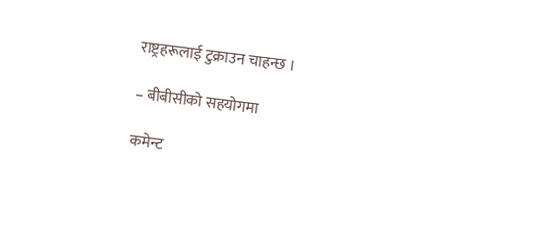राष्ट्रहरूलाई टुक्राउन चाहन्छ ।

– बीबीसीको सहयोगमा

कमेन्ट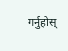गर्नुहोस्